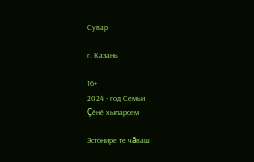Сувар

г. Казань

16+
2024 - год Семьи
Çӗнӗ хыпарсем

Эстонире те чăваш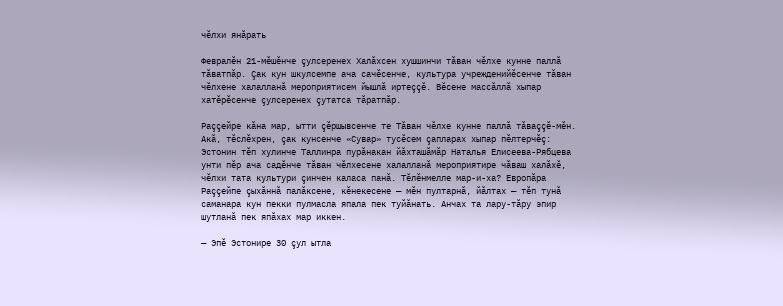чĕлхи янăрать

Февралӗн 21-мӗшӗнче çулсеренех Халăхсен хушшинчи тăван чӗлхе кунне паллă тăватпăр. Çак кун шкулсемпе ача сачӗсенче, культура учрежденийӗсенче тăван чӗлхене халалланă мероприятисем йышлă иртеççӗ. Вӗсене массăллă хыпар хатӗрӗсенче çулсеренех çутатса тăратпăр.

Раççейре кăна мар, ытти çӗршывсенче те Тăван чӗлхе кунне паллă тăваççӗ-мӗн. Акă, тӗслӗхрен, çак кунсенче «Сувар» тусӗсем çапларах хыпар пӗлтерчӗç: Эстонин тӗп хулинче Таллинра пурăнакан йăхташăмăр Наталья Елисеева-Рябцева унти пӗр ача садӗнче тăван чӗлхесене халалланă мероприятире чăваш халăхӗ, чӗлхи тата культури çинчен каласа панă. Тӗлӗнмелле мар-и-ха? Европăра Раççейпе çыхăннă палăксене, кӗнекесене — мӗн пултарнă, йăлтах — тӗп тунă саманара кун пекки пулмасла япала пек туйăнать. Анчах та лару-тăру эпир шутланă пек япăхах мар иккен.

— Эпӗ Эстонире 30 çул ытла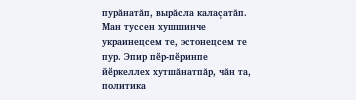пурăнатăп, вырăсла калаçатăп. Ман туссен хушшинче украинецсем те, эстонецсем те пур. Эпир пӗр-пӗринпе йӗркеллех хутшăнатпăр, чăн та, политика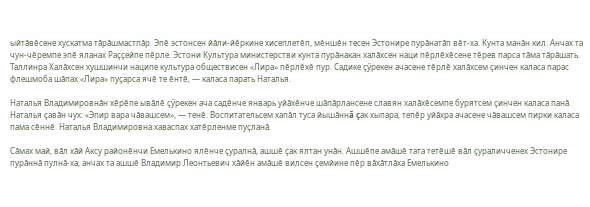ыйтăвӗсене хускатма тăрăшмастпăр. Эпӗ эстонсен йăли-йӗркине хисеплетӗп, мӗншӗн тесен Эстонире пурăнатăп вӗт-ха. Кунта манăн кил. Анчах та чун-чӗремпе эпӗ яланах Раççейпе пӗрле. Эстони Культура министерстви кунта пурăнакан халăхсен наци пӗрлӗхӗсене тӗрев парса тăма тăрăшать. Таллинра Халăхсен хушшинчи наципе культура обществисен «Лира» пӗрлӗхӗ пур. Садике çӳрекен ачасене тӗрлӗ халăхсем çинчен каласа парас флешмоба шăпах «Лира» пуçарса ячӗ те ӗнтӗ, — каласа парать Наталья.

Наталья Владимировнăн хӗрӗпе ывăлӗ çӳрекен ача садӗнче январь уйăхӗнче шăпăрлансене славян халăхӗсемпе бурятсем çинчен каласа панă. Наталья çавăн чух: «Эпир вара чăвашсем», — тенӗ. Воспитательсем хапăл туса йышăннă çак хыпара, тепӗр уйăхра ачасене чăвашсем пирки каласа пама сӗннӗ. Наталья Владимировна хаваспах хатӗрленме пуçланă.

Сăмах май, вăл хăй Аксу районӗнчи Емелькино ялӗнче çуралнă, ашшӗ çак ялтан унăн. Ашшӗпе амăшӗ тата тетӗшӗ вăл çураличченех Эстонире пурăннă пулнă-ха, анчах та ашшӗ Владимир Леонтьевич хăйӗн амăшӗ вилсен çемйине пӗр вăхăтлăха Емелькино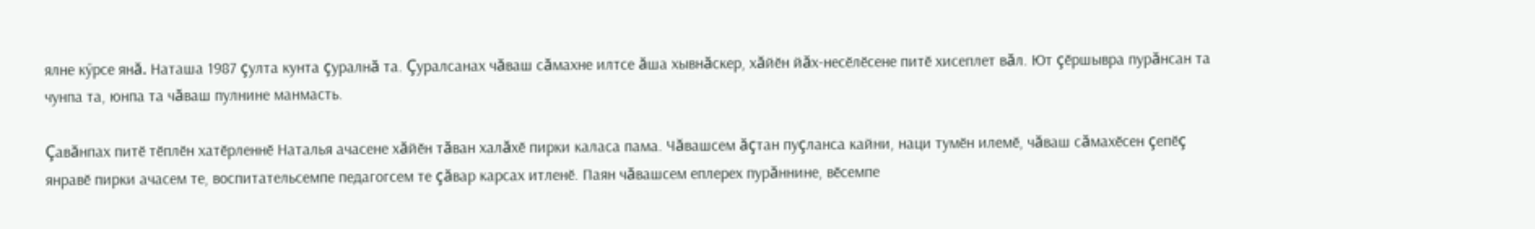ялне кӳрсе янă. Наташа 1987 çулта кунта çуралнă та. Çуралсанах чăваш сăмахне илтсе ăша хывнăскер, хăйӗн йăх-несӗлӗсене питӗ хисеплет вăл. Ют çӗршывра пурăнсан та чунпа та, юнпа та чăваш пулнине манмасть.

Çавăнпах питӗ тӗплӗн хатӗрленнӗ Наталья ачасене хăйӗн тăван халăхӗ пирки каласа пама. Чăвашсем ăçтан пуçланса кайни, наци тумӗн илемӗ, чăваш сăмахӗсен çепӗç янравӗ пирки ачасем те, воспитательсемпе педагогсем те çăвар карсах итленӗ. Паян чăвашсем еплерех пурăннине, вӗсемпе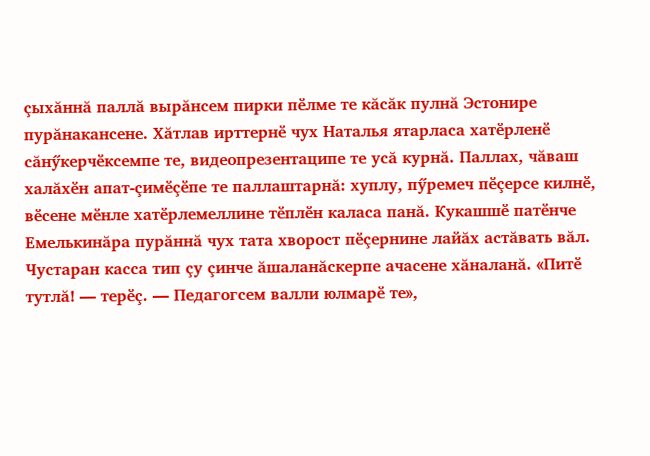çыхăннă паллă вырăнсем пирки пӗлме те кăсăк пулнă Эстонире пурăнакансене. Хăтлав ирттернӗ чух Наталья ятарласа хатӗрленӗ сăнӳкерчӗксемпе те, видеопрезентаципе те усă курнă. Паллах, чăваш халăхӗн апат-çимӗçӗпе те паллаштарнă: хуплу, пӳремеч пӗçерсе килнӗ, вӗсене мӗнле хатӗрлемеллине тӗплӗн каласа панă. Кукашшӗ патӗнче Емелькинăра пурăннă чух тата хворост пӗçернине лайăх астăвать вăл. Чустаран касса тип çу çинче ăшаланăскерпе ачасене хăналанă. «Питӗ тутлă! — терӗç. — Педагогсем валли юлмарӗ те»,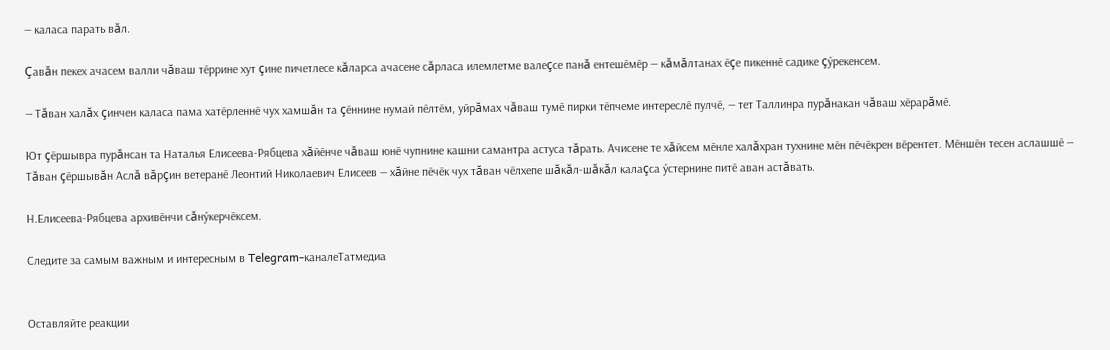— каласа парать вăл.

Çавăн пекех ачасем валли чăваш тӗррине хут çине пичетлесе кăларса ачасене сăрласа илемлетме валеçсе панă ентешӗмӗр — кăмăлтанах ӗçе пикеннӗ садике çӳрекенсем.

— Тăван халăх çинчен каласа пама хатӗрленнӗ чух хамшăн та çӗннине нумай пӗлтӗм, уйрăмах чăваш тумӗ пирки тӗпчеме интереслӗ пулчӗ, — тет Таллинра пурăнакан чăваш хӗрарăмӗ.

Ют çӗршывра пурăнсан та Наталья Елисеева-Рябцева хăйӗнче чăваш юнӗ чупнине кашни самантра астуса тăрать. Ачисене те хăйсем мӗнле халăхран тухнине мӗн пӗчӗкрен вӗрентет. Мӗншӗн тесен аслашшӗ — Тăван çӗршывăн Аслă вăрçин ветеранӗ Леонтий Николаевич Елисеев — хăйне пӗчӗк чух тăван чӗлхепе шăкăл-шăкăл калаçса ӳстернине питӗ аван астăвать.

Н.Елисеева-Рябцева архивӗнчи сăнӳкерчӗксем.

Следите за самым важным и интересным в Telegram-каналеТатмедиа


Оставляйте реакции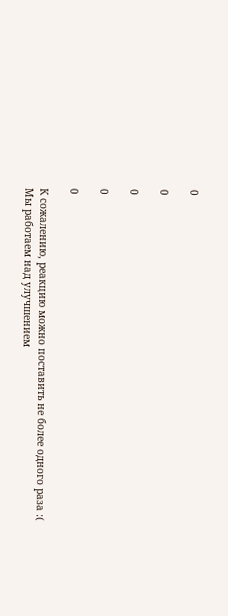0

0

0

0

0

К сожалению, реакцию можно поставить не более одного раза :(
Мы работаем над улучшением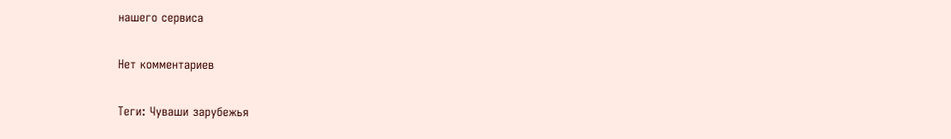нашего сервиса

Нет комментариев

Теги: Чуваши зарубежья